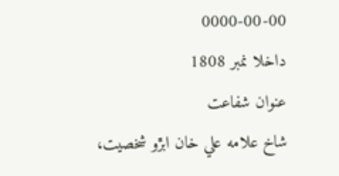0000-00-00
داخلا نمبر 1808
عنوان شفاعت
شاخ علامه علي خان ابڙو شخصيت،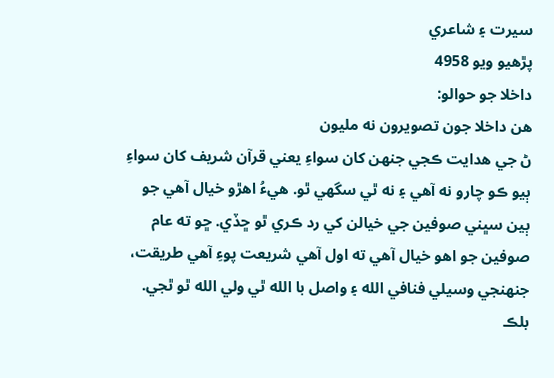سيرت ۽ شاعري
پڙهيو ويو 4958
داخلا جو حوالو:
هن داخلا جون تصويرون نه مليون
ڻ جي هدايت ڪجي جنهن کان سواءِ يعني قرآن شريف کان سواءِ ٻيو ڪو چارو نه آهي ۽ نه ٿي سگهي ٿو. هيءُ اهڙو خيال آهي جو ٻين سڀني صوفين جي خيالن کي رد ڪري ٿو ڇڏي. ڇو ته عام صوفين جو اهو خيال آهي ته اول آهي شريعت پوءِ آهي طريقت، جنهنجي وسيلي فنافي الله ۽ واصل با الله ٿي ولي الله ٿو ٿجي. بلڪ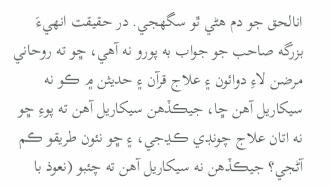انالحق جو دم هڻي ٿو سگهجي. در حقيقت انهيءَ بزرگه صاحب جو جواب به پورو نه آهي، ڇو ته روحاني مرضن لاءِ دوائون ۽ علاج قرآن ۽ حديثن ۾ ڪو نه سيکاريل آهن ڇا، جيڪڏهن سيکاريل آهن ته پوءِ ڇو نه اتان علاج چونڊي ڪڍجي، ۽ ڇو نئون طريقو ڪم آڻجي؟ جيڪڏهن نه سيکاريل آهن ته چئبو (نعوذ با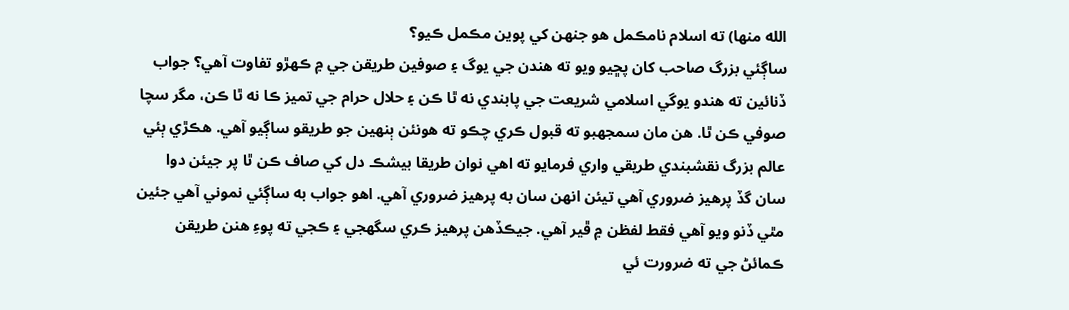الله منها) ته اسلام نامڪمل هو جنهن کي پوين مڪمل ڪيو؟
ساڳئي بزرگ صاحب کان پڇيو ويو ته هندن جي يوگ ۽ صوفين طريقن جي ۾ ڪهڙو تفاوت آهي؟ جواب ڏنائين ته هندو يوگي اسلامي شريعت جي پابندي نه ٿا ڪن ۽ حلال حرام جي تميز ڪا نه ٿا ڪن، مگر سچا صوفي ڪن ٿا. هن مان سمجهبو ته قبول ڪري چڪو ته هونئن ٻنهين جو طريقو ساڳيو آهي. هڪڙي ٻئي عالم بزرگ نقشبندي طريقي واري فرمايو ته اهي نوان طريقا بيشڪ دل کي صاف ڪن ٿا پر جيئن دوا سان گڏ پرهيز ضروري آهي تيئن انهن سان به پرهيز ضروري آهي. اهو جواب به ساڳئي نموني آهي جئين مٿي ڏنو ويو آهي فقط لفظن ۾ ڦير آهي. جيڪڏهن پرهيز ڪري سگهجي ۽ ڪجي ته پوءِ هنن طريقن ڪمائڻ جي ته ضرورت ئي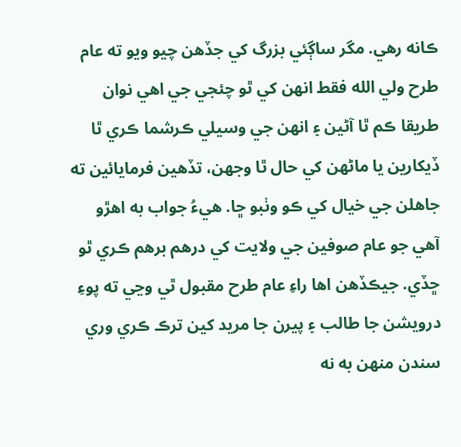ڪانه رهي. مگر ساڳئي بزرگ کي جڏهن چيو ويو ته عام طرح ولي الله فقط انهن کي ٿو چئجي جي اهي نوان طريقا ڪم ٿا آڻين ۽ انهن جي وسيلي ڪرشما ڪري ٿا ڏيکارين يا ماڻهن کي حال ٿا وجهن، تڏهين فرمايائين ته جاهلن جي خيال کي ڪو وٺبو ڇا. هيءُ جواب به اهڙو آهي جو عام صوفين جي ولايت کي درهم برهم ڪري ٿو ڇڏي. جيڪڏهن اها راءِ عام طرح مقبول ٿي وڃي ته پوءِ درويشن جا طالب ۽ پيرن جا مريد کين ترڪ ڪري وري سندن منهن به نه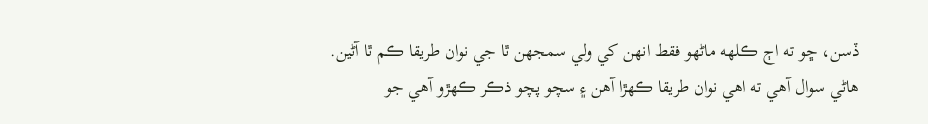ڏسن، ڇو ته اڄ ڪلهه ماڻهو فقط انهن کي ولي سمجهن ٿا جي نوان طريقا ڪم ٿا آڻين.
هاڻي سوال آهي ته اهي نوان طريقا ڪهڙا آهن ۽ سچو پچو ذڪر ڪهڙو آهي جو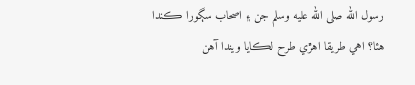رسول الله صلى الله عليه وسلم جن ۽ اصحاب سڳورا ڪندا هئا؟ اهي طريقا اهڙي طرح لڪايا ويندا آهن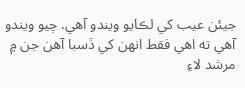جيئن عيب کي لڪايو ويندو آهي. چيو ويندو آهي ته اهي فقط انهن کي ڏسبا آهن جن ۾ مرشد لاءِ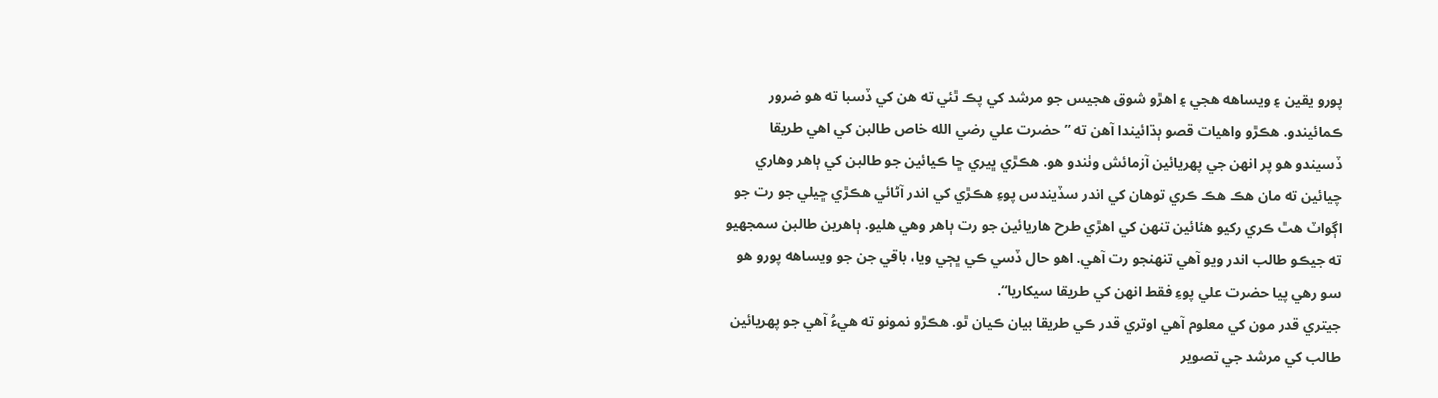پورو يقين ۽ ويساهه هجي ۽ اهڙو شوق هجيس جو مرشد کي پڪ ٿئي ته هن کي ڏسبا ته هو ضرور ڪمائيندو. هڪڙو واهيات قصو ٻڌائيندا آهن ته ”حضرت علي رضي الله خاص طالبن کي اهي طريقا ڏسيندو هو پر انهن جي پهريائين آزمائش وٺندو هو. هڪڙي ڀيري ڇا ڪيائين جو طالبن کي ٻاهر وهاري چيائين ته مان هڪ هڪ ڪري توهان کي اندر سڏيندس پوءِ هڪڙي کي اندر آڻائي هڪڙي ڇيلي جو رت جو اڳواٽ هٿ ڪري رکيو هئائين تنهن کي اهڙي طرح هاريائين جو رت ٻاهر وهي هليو. ٻاهرين طالبن سمجهيو ته جيڪو طالب اندر ويو آهي تنهنجو رت آهي. اهو حال ڏسي ڪي ڀڄي ويا، باقي جن جو ويساهه پورو هو سو رهي پيا حضرت علي پوءِ فقط انهن کي طريقا سيکاريا“.
جيتري قدر مون کي معلوم آهي اوتري قدر ڪي طريقا بيان ڪيان ٿو. هڪڙو نمونو ته هيءُ آهي جو پهريائين طالب کي مرشد جي تصوير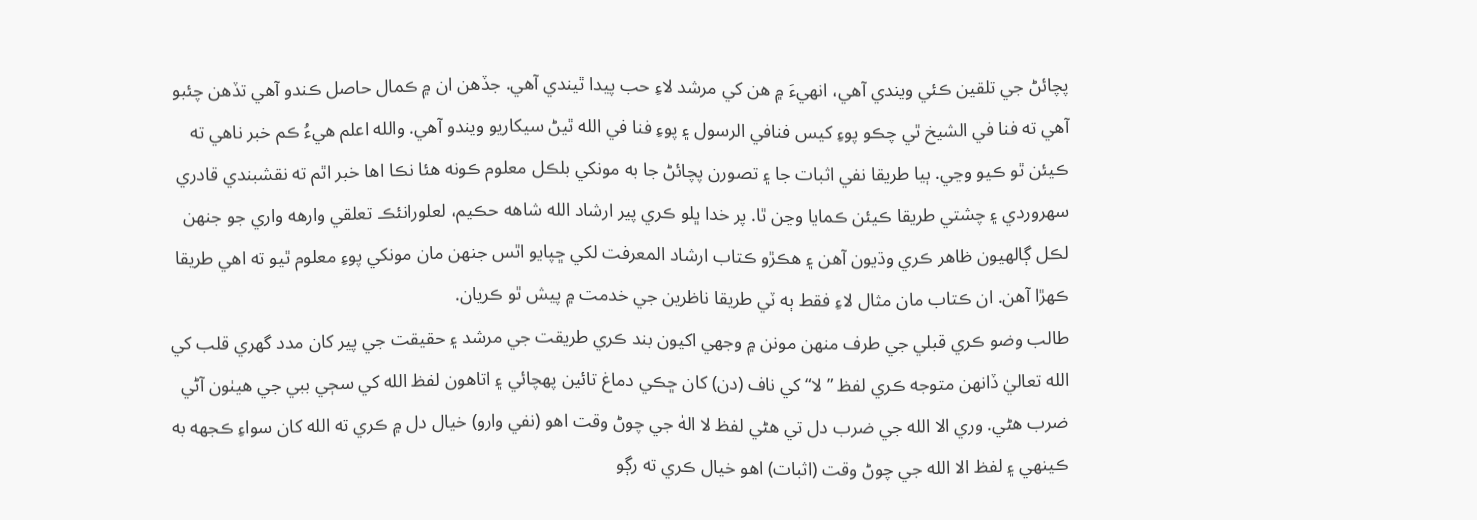پچائڻ جي تلقين ڪئي ويندي آهي، انهيءَ ۾ هن کي مرشد لاءِ حب پيدا ٿيندي آهي. جڏهن ان ۾ ڪمال حاصل ڪندو آهي تڏهن چئبو آهي ته فنا في الشيخ ٿي چڪو پوءِ کيس فنافي الرسول ۽ پوءِ فنا في الله ٿيڻ سيکاريو ويندو آهي. والله اعلم هيءُ ڪم خبر ناهي ته ڪيئن ٿو ڪيو وڃي. ٻيا طريقا نفي اثبات جا ۽ تصورن پچائڻ جا به مونکي بلڪل معلوم ڪونه هئا نڪا اها خبر اٿم ته نقشبندي قادري سهروردي ۽ چشتي طريقا ڪيئن ڪمايا وڃن ٿا. پر خدا ڀلو ڪري پير ارشاد الله شاهه حڪيم، لعلورانئڪ تعلقي وارهه واري جو جنهن لڪل ڳالهيون ظاهر ڪري وڌيون آهن ۽ هڪڙو ڪتاب ارشاد المعرفت لکي ڇپايو اٿس جنهن مان مونکي پوءِ معلوم ٿيو ته اهي طريقا ڪهڙا آهن. ان ڪتاب مان مثال لاءِ فقط ٻه ٽي طريقا ناظرين جي خدمت ۾ پيش ٿو ڪريان.
طالب وضو ڪري قبلي جي طرف منهن مونن ۾ وجهي اکيون بند ڪري طريقت جي مرشد ۽ حقيقت جي پير کان مدد گهري قلب کي الله تعاليٰ ڏانهن متوجه ڪري لفظ ”لا“ کي ناف (دن) کان ڇڪي دماغ تائين پهچائي ۽ اتاهون لفظ الله کي سڄي ببي جي هيٺون آڻي ضرب هڻي. وري الا الله جي ضرب دل تي هڻي لفظ لا الهٰ جي چوڻ وقت اهو (نفي وارو) خيال دل ۾ ڪري ته الله کان سواءِ ڪجهه به ڪينهي ۽ لفظ الا الله جي چوڻ وقت (اثبات) اهو خيال ڪري ته رڳو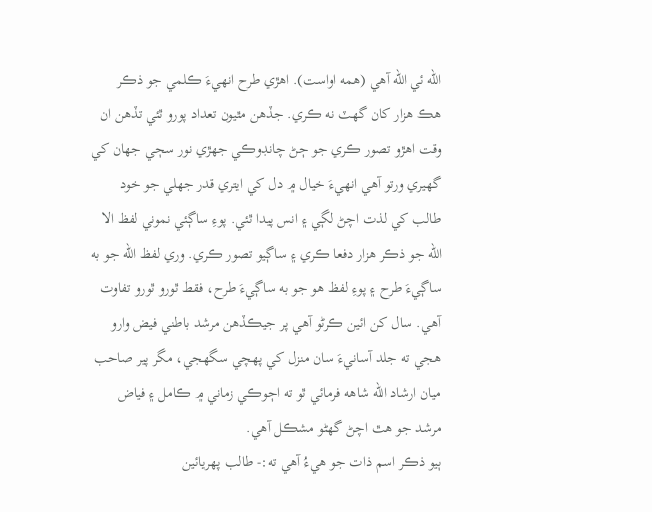الله ئي الله آهي (همه اواست). اهڙي طرح انهيءَ ڪلمي جو ذڪر هڪ هزار کان گهٽ نه ڪري. جڏهن مٿيون تعداد پورو ٿئي تڏهن ان وقت اهڙو تصور ڪري جو ڄڻ چانڊوڪي جهڙي نور سڄي جهان کي گهيري ورتو آهي انهيءَ خيال ۾ دل کي ايتري قدر جهلي جو خود طالب کي لذت اچڻ لڳي ۽ انس پيدا ٿئي. پوءِ ساڳئي نموني لفظ الا الله جو ذڪر هزار دفعا ڪري ۽ ساڳيو تصور ڪري. وري لفظ الله جو به ساڳيءَ طرح ۽ پوءِ لفظ هو جو به ساڳيءَ طرح، فقط ٿورو ٿورو تفاوت آهي. سال کن ائين ڪرڻو آهي پر جيڪڏهن مرشد باطني فيض وارو هجي ته جلد آسانيءَ سان منزل کي پهچي سگهجي، مگر پير صاحب ميان ارشاد الله شاهه فرمائي ٿو ته اڄوڪي زماني ۾ ڪامل ۽ فياض مرشد جو هٿ اچڻ گهڻو مشڪل آهي.
ٻيو ذڪر اسم ذات جو هيءُ آهي ته:- طالب پهريائين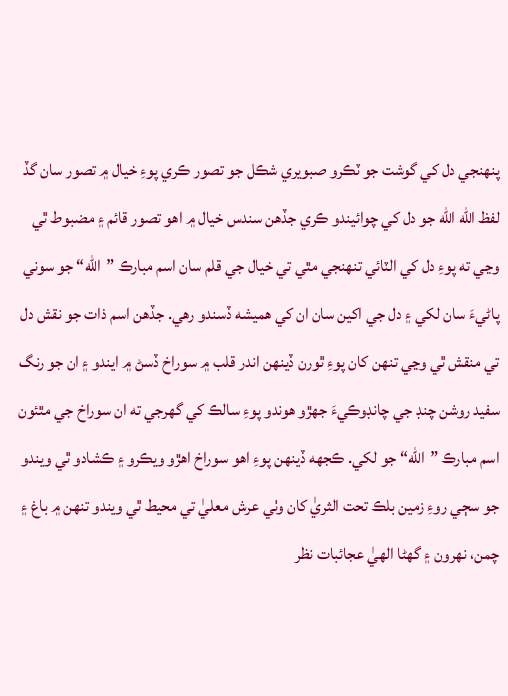پنهنجي دل کي گوشت جو ٽڪرو صبويري شڪل جو تصور ڪري پوءِ خيال ۾ تصور سان گڏ لفظ الله الله جو دل کي چوائيندو ڪري جڏهن سندس خيال ۾ اهو تصور قائم ۽ مضبوط ٿي وڃي ته پوءِ دل کي الٽائي تنهنجي مٿي تي خيال جي قلم سان اسم مبارڪ ”الله“ جو سوني پاڻيءَ سان لکي ۽ دل جي اکين سان ان کي هميشه ڏسندو رهي. جڏهن اسم ذات جو نقش دل تي منقش ٿي وڃي تنهن کان پوءِ ٿورن ڏينهن اندر قلب ۾ سوراخ ڏسڻ ۾ ايندو ۽ ان جو رنگ سفيد روشن چنڊ جي چانڊوڪيءَ جهڙو هوندو پوءِ سالڪ کي گهرجي ته ان سوراخ جي مٿئون اسم مبارڪ ”الله“ جو لکي. ڪجهه ڏينهن پوءِ اهو سوراخ اهڙو ويڪرو ۽ ڪشادو ٿي ويندو جو سڄي روءِ زمين بلڪ تحت الثريٰ کان وٺي عرش معليٰ تي محيط ٿي ويندو تنهن ۾ باغ ۽ چمن، نهرون ۽ گهڻا الهيٰ عجائبات نظر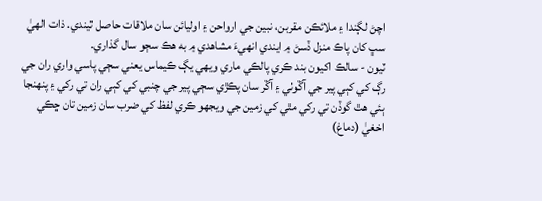اچڻ لڳندا ۽ ملائڪن مقربن، نبين جي ارواحن ۽ اوليائن سان ملاقات حاصل ٿيندي. ذات الهيٰ سڀ کان پاڪ منزل ڏسڻ ۾ ايندي انهيءَ مشاهدي ۾ به هڪ سڄو سال گذاري.
ٽيون - سالڪ اکيون بند ڪري پالڪي ماري ويهي يڳ ڪيماس يعني سڄي پاسي واري ران جي رڳ کي کٻي پير جي آڱوٺي ۽ آڱر سان پڪڙي سڄي پير جي چنبي کي کٻي ران تي رکي ۽ پنهنجا ٻئي هٿ گوڏن تي رکي مٿي کي زمين جي ويجهو ڪري لفظ کي ضرب سان زمين تان ڇڪي اخغيٰ (دماغ)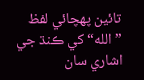تائين پهچائي لفظ ”الله“ کي ڪنڌ جي اشاري سان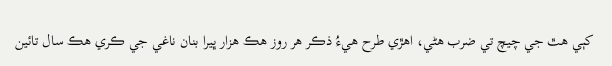کٻي هٿ جي چيچ تي ضرب هڻي، اهڙي طرح هيءُ ذڪر هر روز هڪ هزار ڀيرا بنان ناغي جي ڪري هڪ سال تائين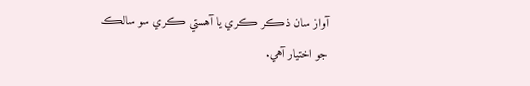آواز سان ذڪر ڪري يا آهستي ڪري سو سالڪ جو اختيار آهي.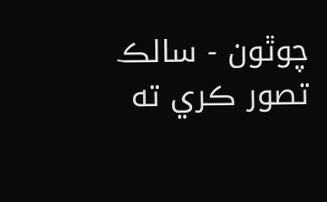چوٿون - سالڪ تصور ڪري ته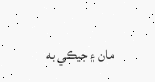مان ۽ جيڪي به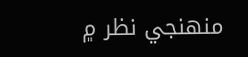منهنجي نظر ۾